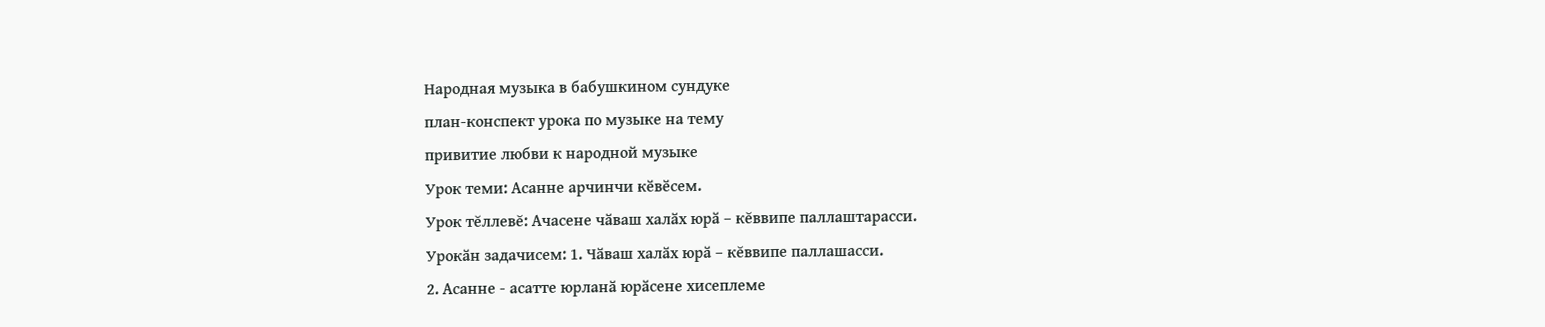Народная музыка в бабушкином сундуке
план-конспект урока по музыке на тему
привитие любви к народной музыке
Урок теми: Асанне арчинчи кӗвӗсем.
Урок тĕллевĕ: Ачасене чӑваш халӑх юрӑ – кĕввипе паллаштарасси.
Урокӑн задачисем: 1. Чӑваш халӑх юрӑ – кĕввипе паллашасси.
2. Асанне - асатте юрланӑ юрӑсене хисеплеме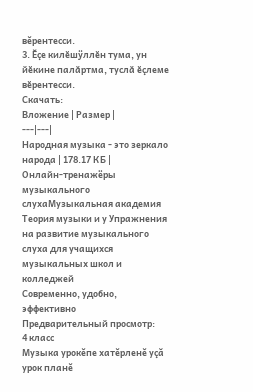вĕрентесси.
3. Ӗçе килӗшÿллӗн тума, ун йӗкине палӑртма, туслӑ ӗçлеме вӗрентесси.
Скачать:
Вложение | Размер |
---|---|
Народная музыка - это зеркало народа | 178.17 КБ |
Онлайн-тренажёры музыкального слухаМузыкальная академия
Теория музыки и у Упражнения на развитие музыкального слуха для учащихся музыкальных школ и колледжей
Современно, удобно, эффективно
Предварительный просмотр:
4 класс
Музыка урокĕпе хатĕрленĕ уçă урок планĕ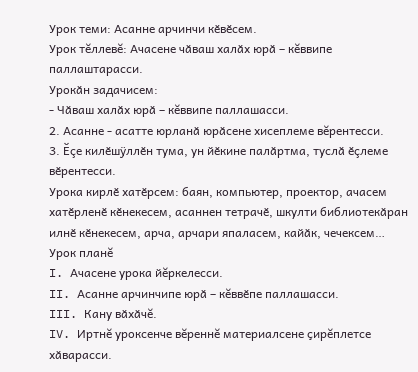Урок теми: Асанне арчинчи кӗвӗсем.
Урок тĕллевĕ: Ачасене чӑваш халӑх юрӑ – кĕввипе паллаштарасси.
Урокӑн задачисем:
- Чӑваш халӑх юрӑ – кĕввипе паллашасси.
2. Асанне - асатте юрланӑ юрӑсене хисеплеме вĕрентесси.
3. Ӗçе килӗшÿллӗн тума, ун йӗкине палӑртма, туслӑ ӗçлеме вӗрентесси.
Урока кирлӗ хатӗрсем: баян, компьютер, проектор, ачасем хатӗрленӗ кӗнекесем, асаннен тетрачӗ, шкулти библиотекӑран илнӗ кӗнекесем, арча, арчари япаласем, кайӑк, чечексем…
Урок планĕ
I. Ачасене урока йĕркелесси.
II. Асанне арчинчипе юрӑ – кĕввӗпе паллашасси.
III. Кану вӑхӑчĕ.
IV. Иртнĕ уроксенче вĕреннĕ материалсене ҫирĕплетсе хӑварасси.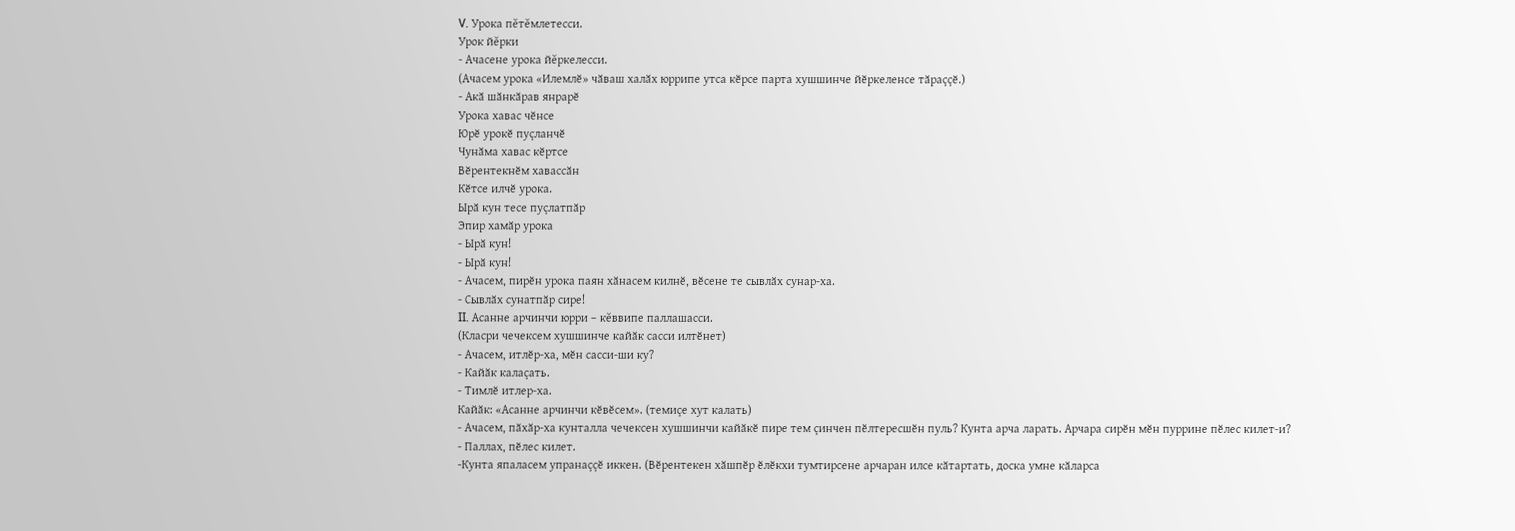V. Урока пĕтĕмлетесси.
Урок йĕрки
- Ачасене урока йĕркелесси.
(Ачасем урока «Илемлӗ» чӑваш халӑх юррипе утса кӗрсе парта хушшинче йӗркеленсе тӑраççӗ.)
- Акӑ шӑнкӑрав янрарӗ
Урока хавас чӗнсе
Юрӗ урокӗ пуçланчӗ
Чунӑма хавас кӗртсе
Вӗрентекнӗм хавассӑн
Кӗтсе илчӗ урока.
Ырӑ кун тесе пуçлатпӑр
Эпир хамӑр урока
- Ырӑ кун!
- Ырӑ кун!
- Ачасем, пирӗн урока паян хӑнасем килнӗ, вӗсене те сывлӑх сунар-ха.
- Сывлӑх сунатпӑр сире!
II. Асанне арчинчи юрри – кĕввипе паллашасси.
(Класри чечексем хушшинче кайӑк сасси илтӗнет)
- Ачасем, итлӗр-ха, мӗн сасси-ши ку?
- Кайӑк калаçать.
- Тимлӗ итлер-ха.
Кайӑк: «Асанне арчинчи кӗвӗсем». (темиçе хут калать)
- Ачасем, пӑхӑр-ха кунталла чечексен хушшинчи кайӑкӗ пире тем çинчен пӗлтересшӗн пуль? Кунта арча ларать. Арчара сирӗн мӗн пуррине пӗлес килет-и?
- Паллах, пӗлес килет.
-Кунта япаласем упранаççӗ иккен. (Вӗрентекен хӑшпӗр ӗлӗкхи тумтирсене арчаран илсе кӑтартать, доска умне кӑларса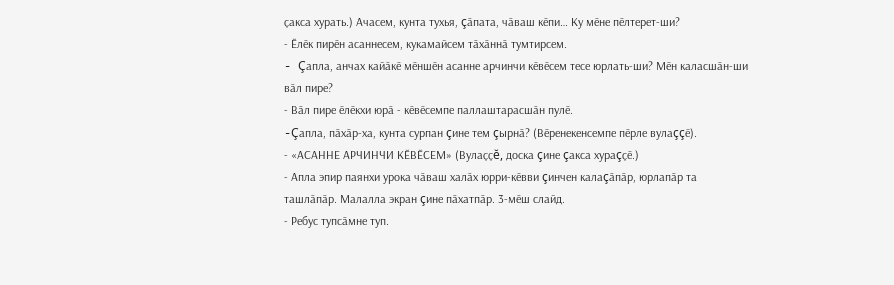ҫакса хурать.) Ачасем, кунта тухья, çӑпата, чӑваш кӗпи… Ку мӗне пӗлтерет-ши?
- Ӗлӗк пирӗн асаннесем, кукамайсем тӑхӑннӑ тумтирсем.
- Çапла, анчах кайӑкӗ мӗншӗн асанне арчинчи кӗвӗсем тесе юрлать-ши? Мӗн каласшӑн-ши вӑл пире?
- Вӑл пире ӗлӗкхи юрӑ - кӗвӗсемпе паллаштарасшӑн пулӗ.
-Çапла, пӑхӑр-ха, кунта сурпан çине тем çырнӑ? (Вӗренекенсемпе пӗрле вулаççӗ).
- «АСАННЕ АРЧИНЧИ КӖВӖСЕМ» (Вулаҫҫĕ, доска çине çакса хураçҫӗ.)
- Апла эпир паянхи урока чӑваш халӑх юрри-кӗвви çинчен калаçӑпӑр, юрлапӑр та ташлӑпӑр. Малалла экран çине пӑхатпӑр. 3-мӗш слайд.
- Ребус тупсӑмне туп.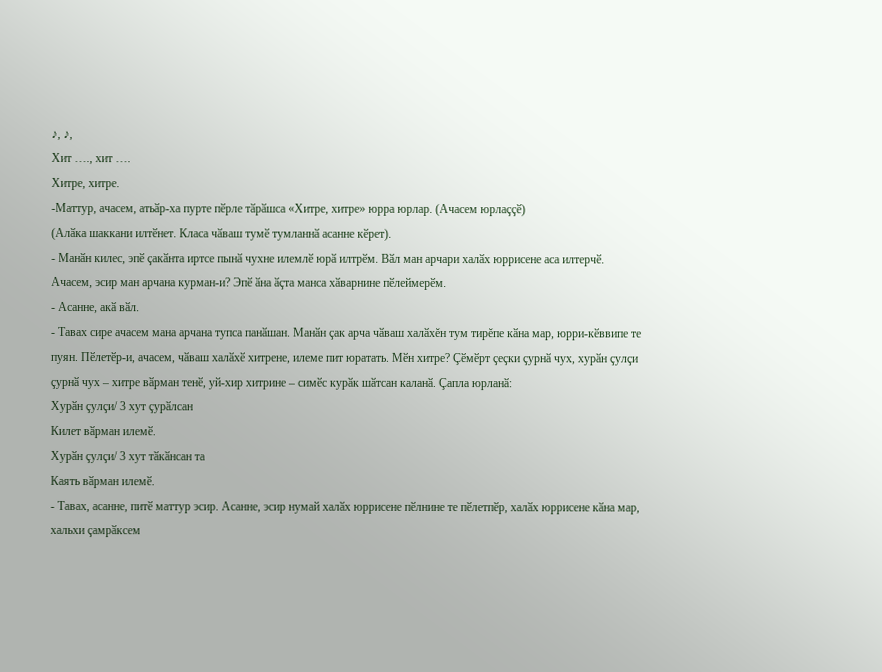♪, ♪,
Хит …., хит ….
Хитре, хитре.
-Маттур, ачасем, атьӑр-ха пурте пӗрле тӑрӑшса «Хитре, хитре» юрра юрлар. (Ачасем юрлаççӗ)
(Алӑка шаккани илтӗнет. Класа чӑваш тумӗ тумланнӑ асанне кӗрет).
- Манӑн килес, эпӗ çакӑнта иртсе пынӑ чухне илемлӗ юрӑ илтрӗм. Вӑл ман арчари халӑх юррисене аса илтерчӗ. Ачасем, эсир ман арчана курман-и? Эпӗ ӑна ӑçта манса хӑварнине пӗлеймерӗм.
- Асанне, акӑ вӑл.
- Тавах сире ачасем мана арчана тупса панӑшан. Манӑн çак арча чӑваш халӑхĕн тум тирĕпе кӑна мар, юрри-кӗввипе те пуян. Пӗлетӗр-и, ачасем, чӑваш халӑхӗ хитрене, илеме пит юратать. Мӗн хитре? Çӗмӗрт çеçки çурнӑ чух, хурӑн çулçи çурнӑ чух – хитре вӑрман тенӗ, уй-хир хитрине – симӗс курӑк шӑтсан каланӑ. Çапла юрланӑ:
Хурӑн çулçи/ 3 хут çурӑлсан
Килет вӑрман илемӗ.
Хурӑн çулçи/ 3 хут тӑкӑнсан та
Каять вӑрман илемӗ.
- Тавах, асанне, питӗ маттур эсир. Асанне, эсир нумай халӑх юррисене пӗлнине те пӗлетпӗр, халӑх юррисене кӑна мар, хальхи çамрӑксем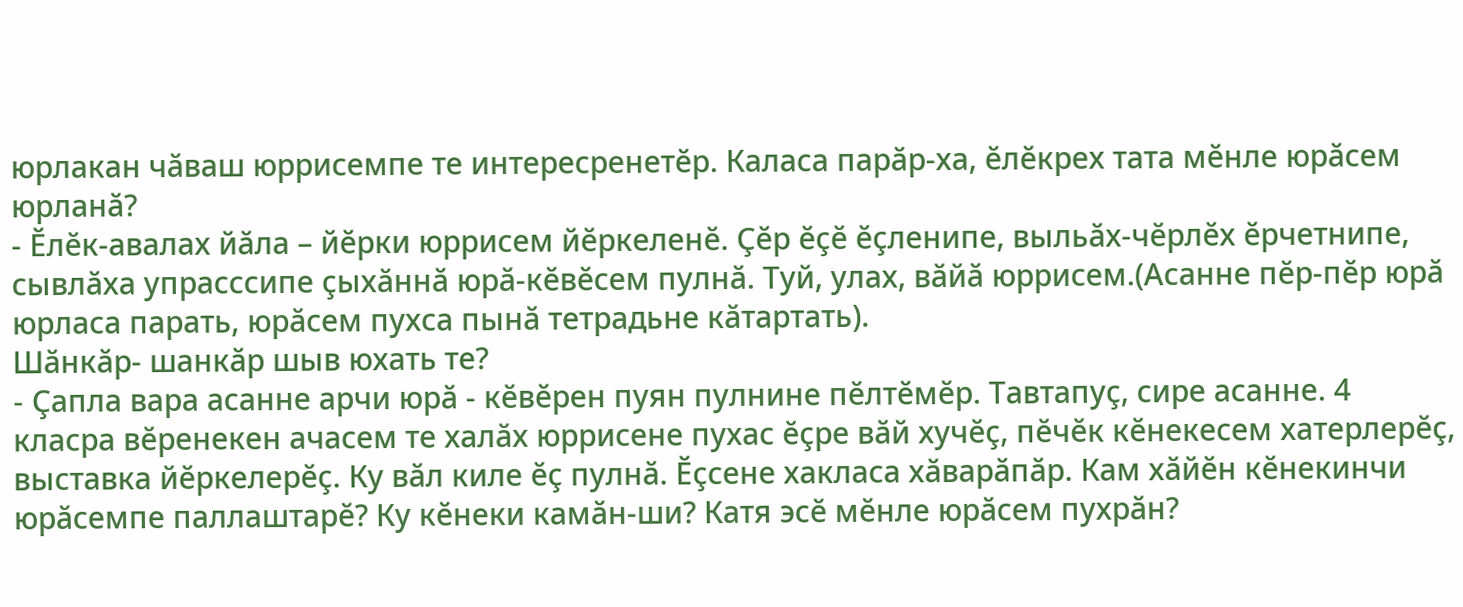юрлакан чӑваш юррисемпе те интересренетӗр. Каласа парӑр-ха, ӗлӗкрех тата мӗнле юрӑсем юрланӑ?
- Ӗлӗк-авалах йӑла – йӗрки юррисем йӗркеленӗ. Çӗр ӗçӗ ӗçленипе, выльӑх-чӗрлӗх ӗрчетнипе, сывлӑха упрасссипе çыхӑннӑ юрӑ-кӗвӗсем пулнӑ. Туй, улах, вӑйӑ юррисем.(Асанне пӗр-пӗр юрӑ юрласа парать, юрӑсем пухса пынӑ тетрадьне кӑтартать).
Шӑнкӑр- шанкӑр шыв юхать те?
- Çапла вара асанне арчи юрӑ - кӗвӗрен пуян пулнине пӗлтӗмӗр. Тавтапуç, сире асанне. 4 класра вӗренекен ачасем те халӑх юррисене пухас ӗçре вӑй хучӗç, пӗчӗк кӗнекесем хатерлерӗç, выставка йӗркелерӗç. Ку вӑл киле ӗç пулнӑ. Ӗçсене хакласа хӑварӑпӑр. Кам хӑйӗн кӗнекинчи юрӑсемпе паллаштарӗ? Ку кӗнеки камӑн-ши? Катя эсӗ мӗнле юрӑсем пухрӑн?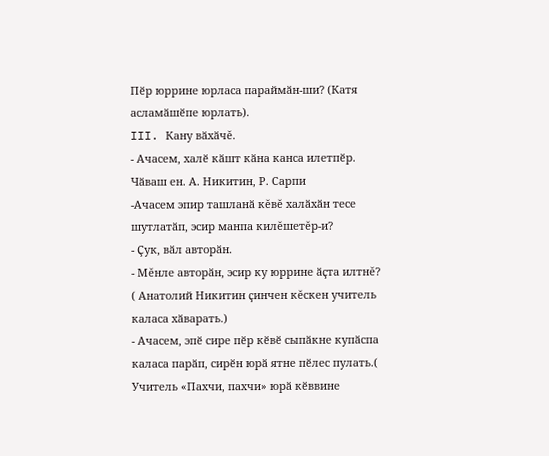Пӗр юррине юрласа параймӑн-ши? (Катя асламӑшӗпе юрлать).
III. Кану вӑхӑчĕ.
- Ачасем, халӗ кӑшт кӑна канса илетпӗр.
Чӑваш ен. А. Никитин, Р. Сарпи
-Ачасем эпир ташланӑ кĕвĕ халӑхӑн тесе шутлатӑп, эсир манпа килĕшетĕр-и?
- Ҫук, вӑл авторӑн.
- Мĕнле авторӑн, эсир ку юррине ӑҫта илтнĕ?
( Анатолий Никитин ҫинчен кĕскен учитель каласа хӑварать.)
- Ачасем, эпӗ сире пӗр кӗвӗ сыпӑкне купӑспа каласа парӑп, сирӗн юрӑ ятне пӗлес пулать.( Учитель «Пахчи, пахчи» юрӑ кӗввине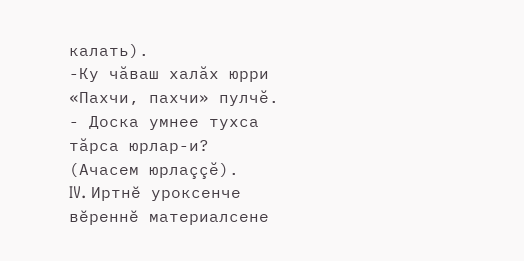калать).
-Ку чӑваш халӑх юрри «Пахчи, пахчи» пулчӗ.
- Доска умнее тухса тӑрса юрлар-и?
(Ачасем юрлаççӗ).
IV. Иртнĕ уроксенче вĕреннĕ материалсене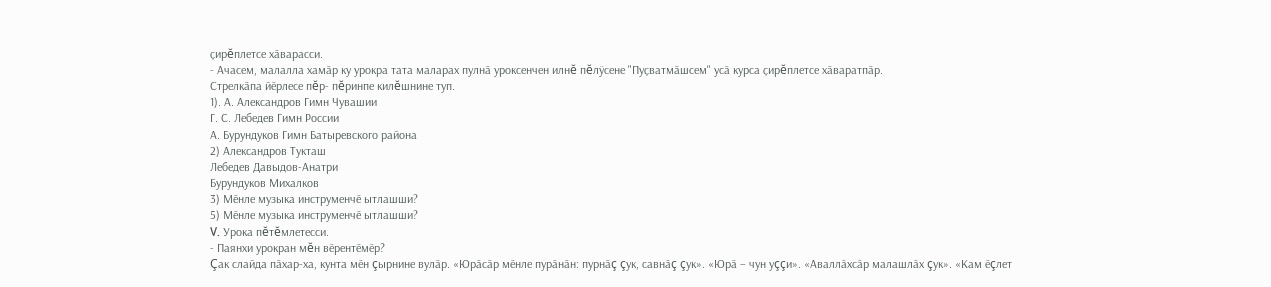ҫирĕплетсе хӑварасси.
- Ачасем, малалла хамӑр ку урокра тата маларах пулнӑ уроксенчен илнĕ пĕлӱсене "Пуҫватмӑшсем" усӑ курса ҫирĕплетсе хӑваратпӑр.
Стрелкӑпа йӗрлесе пĕр- пĕринпе килĕшнине туп.
1). А. Александров Гимн Чувашии
Г. С. Лебедев Гимн России
А. Бурундуков Гимн Батыревского района
2) Александров Тукташ
Лебедев Давыдов-Анатри
Бурундуков Михалков
3) Мӗнле музыка инструменчӗ ытлашши?
5) Мӗнле музыка инструменчӗ ытлашши?
V. Урока пĕтĕмлетесси.
- Паянхи урокран мĕн вӗрентӗмӗр?
Çак слайда пӑхар-ха, кунта мӗн çырнине вулӑр. «Юрӑсӑр мӗнле пурӑнӑн: пурнӑç çук, савнӑç çук». «Юрӑ – чун уççи». «Аваллӑхсӑр малашлӑх çук». «Кам ӗçлет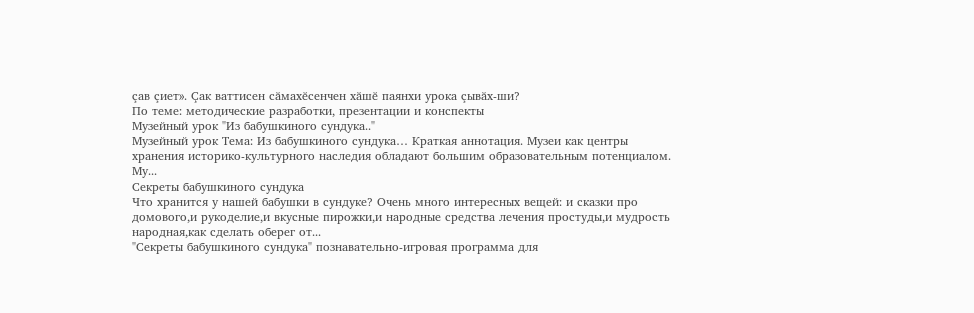çав çиет». Çак ваттисен сӑмахӗсенчен хӑшӗ паянхи урока çывӑх-ши?
По теме: методические разработки, презентации и конспекты
Музейный урок "Из бабушкиного сундука.."
Музейный урок Тема: Из бабушкиного сундука… Краткая аннотация. Музеи как центры хранения историко-культурного наследия обладают большим образовательным потенциалом. Му...
Секреты бабушкиного сундука
Что хранится у нашей бабушки в сундуке? Очень много интересных вещей: и сказки про домового,и рукоделие,и вкусные пирожки,и народные средства лечения простуды,и мудрость народная,как сделать оберег от...
"Секреты бабушкиного сундука" познавательно-игровая программа для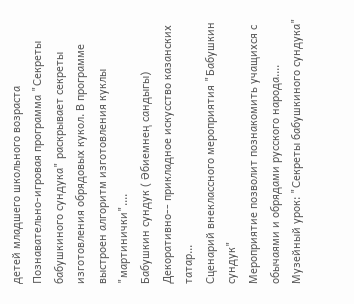детей младшего школьного возраста
Познавательно-игровая программа "Секреты бабушкиного сундука" раскрывает секреты изготовления обрядовых кукол. В программе выстроен алгоритм изготовления куклы "мартинички"....
Бабушкин сундук ( Әбиемнең сандыгы)
Декоративно-- прикладное искусство казанских татар...
Сценарий внеклассного мероприятия "Бабушкин сундук"
Мероприятие позволит познакомить учащихся с обычаями и обрядами русского народа....
Музейный урок: "Секреты бабушкиного сундука"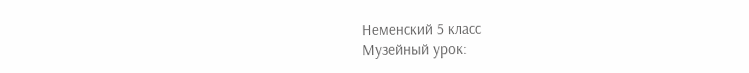Неменский 5 класс
Музейный урок: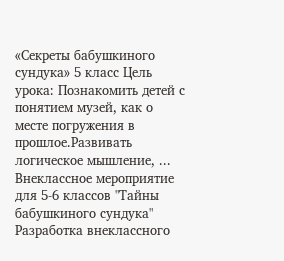«Секреты бабушкиного сундука» 5 класс Цель урока: Познакомить детей с понятием музей, как о месте погружения в прошлое.Развивать логическое мышление, ...
Внеклассное мероприятие для 5-6 классов "Тайны бабушкиного сундука"
Разработка внеклассного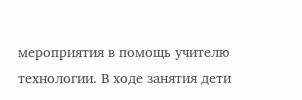мероприятия в помощь учителю технологии. В ходе занятия дети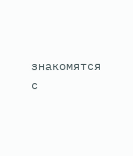знакомятся с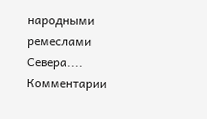народными ремеслами Севера....
Комментарии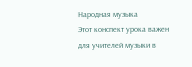Народная музыка
Этот конспект урока важен для учителей музыки в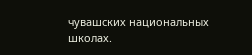чувашских национальных школах.